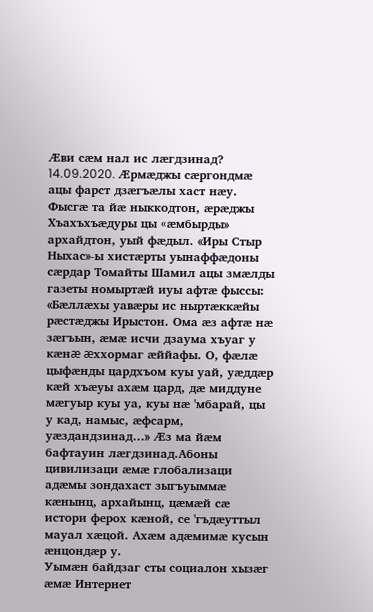Æви сæм нал ис лæгдзинад?
14.09.2020. Æрмæджы сæргондмæ ацы фарст дзæгъæлы хаст нæу. Фысгæ та йæ ныккодтон, æрæджы Хъахъхъæдуры цы «æмбырды» архайдтон, уый фæдыл. «Иры Стыр Ныхас»-ы хистæрты уынаффæдоны сæрдар Томайты Шамил ацы змæлды газеты номыртæй иуы афтæ фыссы: «Бæллæхы уавæры ис ныртæккæйы рæстæджы Ирыстон. Ома æз афтæ нæ зæгъын, æмæ исчи дзаума хъуаг у кæнæ æххормаг æййафы. О, фæлæ цыфæнды цардхъом куы уай, уæддæр кæй хъæуы ахæм цард, дæ миддуне мæгуыр куы уа, куы нæ 'мбарай, цы у кад, намыс, æфсарм, уæздандзинад…» Æз ма йæм бафтауин лæгдзинад.Абоны цивилизаци æмæ глобализаци адæмы зондахаст зыгъуыммæ кæнынц, архайынц, цæмæй сæ истори ферох кæной, се 'гъдæуттыл мауал хæцой. Ахæм адæмимæ кусын æнцондæр у.
Уымæн байдзаг сты социалон хызæг æмæ Интернет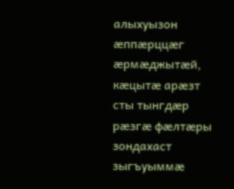алыхуызон æппæрццæг æрмæджытæй, кæцытæ арæзт сты тынгдæр рæзгæ фæлтæры зондахаст зыгъуыммæ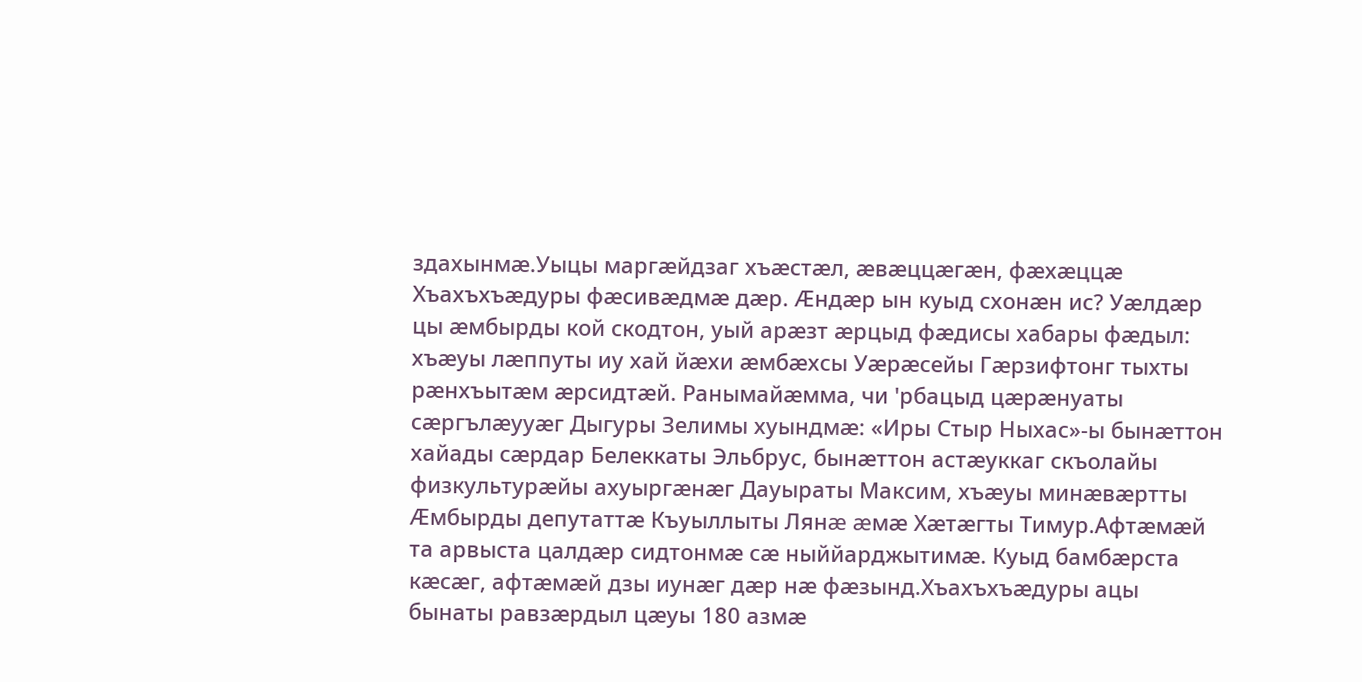здахынмæ.Уыцы маргæйдзаг хъæстæл, æвæццæгæн, фæхæццæ Хъахъхъæдуры фæсивæдмæ дæр. Æндæр ын куыд схонæн ис? Уæлдæр цы æмбырды кой скодтон, уый арæзт æрцыд фæдисы хабары фæдыл: хъæуы лæппуты иу хай йæхи æмбæхсы Уæрæсейы Гæрзифтонг тыхты рæнхъытæм æрсидтæй. Ранымайæмма, чи 'рбацыд цæрæнуаты сæргълæууæг Дыгуры Зелимы хуындмæ: «Иры Стыр Ныхас»-ы бынæттон хайады сæрдар Белеккаты Эльбрус, бынæттон астæуккаг скъолайы физкультурæйы ахуыргæнæг Дауыраты Максим, хъæуы минæвæртты Æмбырды депутаттæ Къуыллыты Лянæ æмæ Хæтæгты Тимур.Афтæмæй та арвыста цалдæр сидтонмæ сæ ныййарджытимæ. Куыд бамбæрста кæсæг, афтæмæй дзы иунæг дæр нæ фæзынд.Хъахъхъæдуры ацы бынаты равзæрдыл цæуы 180 азмæ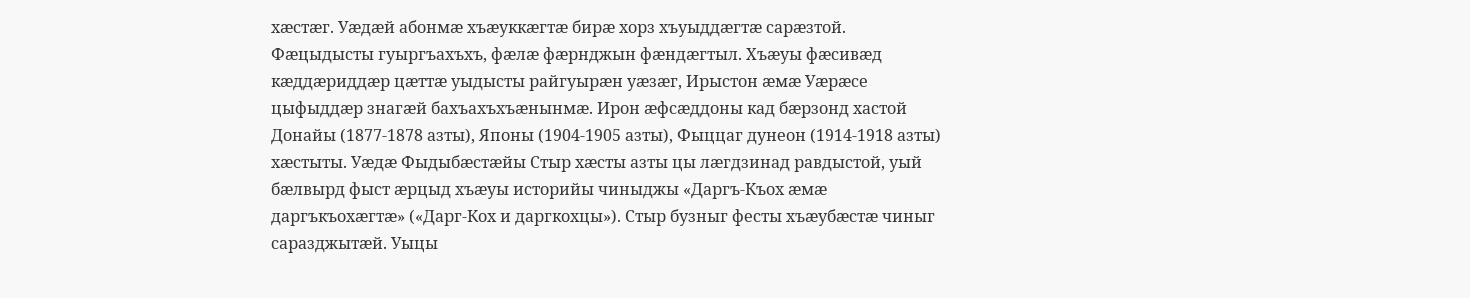хæстæг. Уæдæй абонмæ хъæуккæгтæ бирæ хорз хъуыддæгтæ сарæзтой. Фæцыдысты гуыргъахъхъ, фæлæ фæрнджын фæндæгтыл. Хъæуы фæсивæд кæддæриддæр цæттæ уыдысты райгуырæн уæзæг, Ирыстон æмæ Уæрæсе цыфыддæр знагæй бахъахъхъæнынмæ. Ирон æфсæддоны кад бæрзонд хастой Донайы (1877-1878 азты), Японы (1904-1905 азты), Фыццаг дунеон (1914-1918 азты) хæстыты. Уæдæ Фыдыбæстæйы Стыр хæсты азты цы лæгдзинад равдыстой, уый бæлвырд фыст æрцыд хъæуы историйы чиныджы «Даргъ-Къох æмæ даргъкъохæгтæ» («Дарг-Кох и даргкохцы»). Стыр бузныг фесты хъæубæстæ чиныг саразджытæй. Уыцы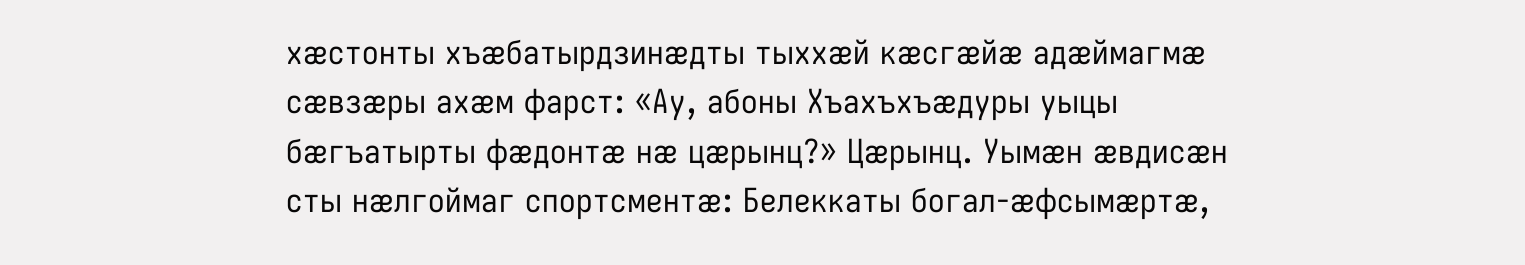хæстонты хъæбатырдзинæдты тыххæй кæсгæйæ адæймагмæ сæвзæры ахæм фарст: «Ау, абоны Хъахъхъæдуры уыцы бæгъатырты фæдонтæ нæ цæрынц?» Цæрынц. Уымæн æвдисæн сты нæлгоймаг спортсментæ: Белеккаты богал-æфсымæртæ,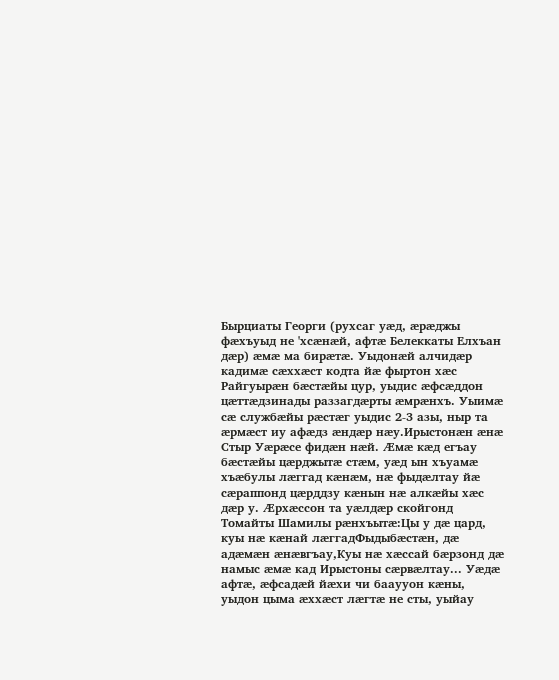Бырциаты Георги (рухсаг уæд, æрæджы фæхъуыд не 'хсæнæй, афтæ Белеккаты Елхъан дæр) æмæ ма бирæтæ. Уыдонæй алчидæр кадимæ сæххæст кодта йæ фыртон хæс Райгуырæн бæстæйы цур, уыдис æфсæддон цæттæдзинады раззагдæрты æмрæнхъ. Уыимæ сæ службæйы рæстæг уыдис 2-3 азы, ныр та æрмæст иу афæдз æндæр нæу.Ирыстонæн æнæ Стыр Уæрæсе фидæн нæй. Æмæ кæд егъау бæстæйы цæрджытæ стæм, уæд ын хъуамæ хъæбулы лæггад кæнæм, нæ фыдæлтау йæ сæраппонд цæрддзу кæнын нæ алкæйы хæс дæр у. Æрхæссон та уæлдæр скойгонд Томайты Шамилы рæнхъытæ:Цы у дæ цард, куы нæ кæнай лæггадФыдыбæстæн, дæ адæмæн æнæвгъау,Куы нæ хæссай бæрзонд дæ намыс æмæ кад Ирыстоны сæрвæлтау... Уæдæ афтæ, æфсадæй йæхи чи бааууон кæны, уыдон цыма æххæст лæгтæ не сты, уыйау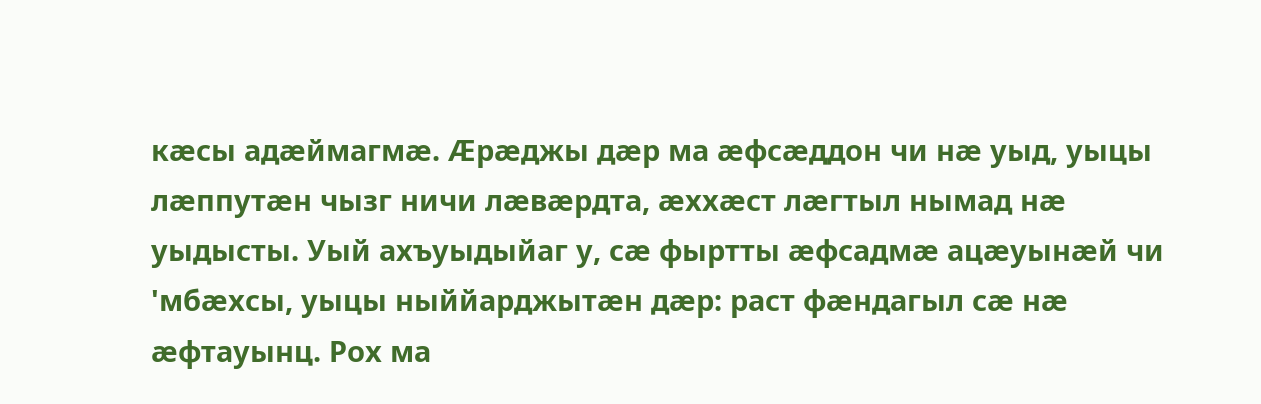кæсы адæймагмæ. Æрæджы дæр ма æфсæддон чи нæ уыд, уыцы лæппутæн чызг ничи лæвæрдта, æххæст лæгтыл нымад нæ уыдысты. Уый ахъуыдыйаг у, сæ фыртты æфсадмæ ацæуынæй чи 'мбæхсы, уыцы ныййарджытæн дæр: раст фæндагыл сæ нæ æфтауынц. Рох ма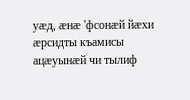уæд, æнæ 'фсонæй йæхи æрсидты къамисы ацæуынæй чи тылиф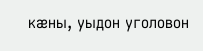кæны, уыдон уголовон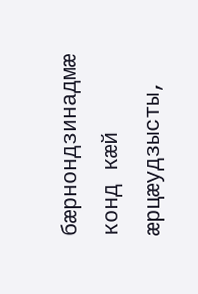бæрнондзинадмæ конд кæй æрцæудзысты,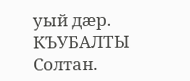уый дæр.
КЪУБАЛТЫ Солтан.